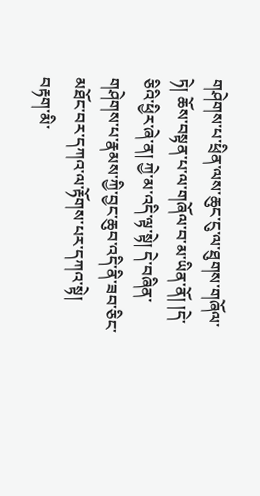གཤེགས་པ་ཕྲིན་ལས་ཆུང་ངུ་ལ་ཐུགས་གཞོལ་ཏེ། ཆོས་བསྟན་པ་ལ་གཞོལ་བ་མ་ཡིན་ནོ། །དེ་ཅིའི་ཕྱིར་ཞེ་ན། ཀྱེ་མ་འདི་ལྟ་སྟེ། དེ་བཞིན་གཤེགས་པ་རྣམས་ཀྱི་བྱང་ཆུབ་འདི་ནི་ཟབ་ཅིང་མཐོང་བར་དཀའ་ལ་རྟོགས་པར་དཀའ་སྟེ། བརྟག་མི་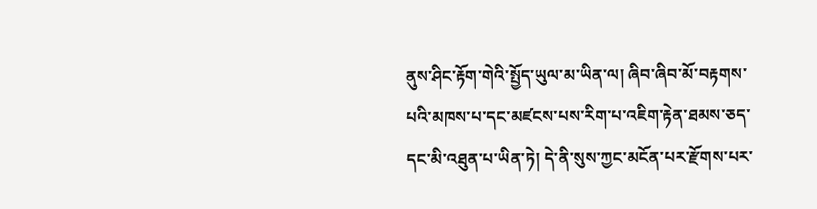ནུས་ཤིང་རྟོག་གེའི་སྤྱོད་ཡུལ་མ་ཡིན་ལ། ཞིབ་ཞིབ་མོ་བརྟགས་པའི་མཁས་པ་དང་མཛངས་པས་རིག་པ་འཇིག་རྟེན་ཐམས་ཅད་དང་མི་འཐུན་པ་ཡིན་ཏེ། དེ་ནི་སུས་ཀྱང་མངོན་པར་རྫོགས་པར་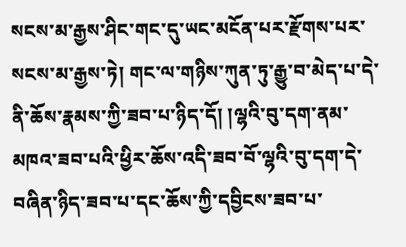སངས་མ་རྒྱས་ཤིང་གང་དུ་ཡང་མངོན་པར་རྫོགས་པར་སངས་མ་རྒྱས་ཏེ། གང་ལ་གཉིས་ཀུན་ཏུ་རྒྱུ་བ་མེད་པ་དེ་ནི་ཆོས་རྣམས་ཀྱི་ཟབ་པ་ཉིད་དོ། །ལྷའི་བུ་དག་ནམ་མཁའ་ཟབ་པའི་ཕྱིར་ཆོས་འདི་ཟབ་བོ་ལྷའི་བུ་དག་དེ་བཞིན་ཉིད་ཟབ་པ་དང་ཆོས་ཀྱི་དབྱིངས་ཟབ་པ་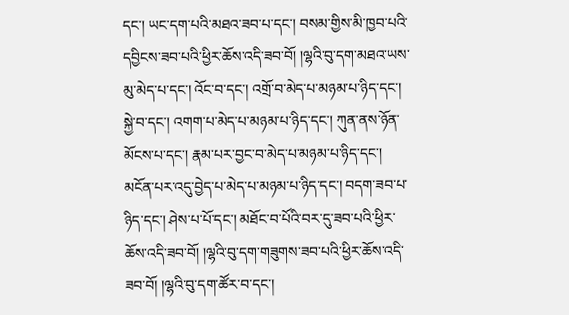དང་། ཡང་དག་པའི་མཐའ་ཟབ་པ་དང་། བསམ་གྱིས་མི་ཁྱབ་པའི་དབྱིངས་ཟབ་པའི་ཕྱིར་ཆོས་འདི་ཟབ་བོ། །ལྷའི་བུ་དག་མཐའ་ཡས་མུ་མེད་པ་དང་། འོང་བ་དང་། འགྲོ་བ་མེད་པ་མཉམ་པ་ཉིད་དང་། སྐྱེ་བ་དང་། འགག་པ་མེད་པ་མཉམ་པ་ཉིད་དང་། ཀུན་ནས་ཉོན་མོངས་པ་དང་། རྣམ་པར་བྱང་བ་མེད་པ་མཉམ་པ་ཉིད་དང་། མངོན་པར་འདུ་བྱེད་པ་མེད་པ་མཉམ་པ་ཉིད་དང་། བདག་ཟབ་པ་ཉིད་དང་། ཤེས་པ་པོ་དང་། མཐོང་བ་པོའི་བར་དུ་ཟབ་པའི་ཕྱིར་ཆོས་འདི་ཟབ་བོ། །ལྷའི་བུ་དག་གཟུགས་ཟབ་པའི་ཕྱིར་ཆོས་འདི་ཟབ་བོ། །ལྷའི་བུ་དག་ཚོར་བ་དང་།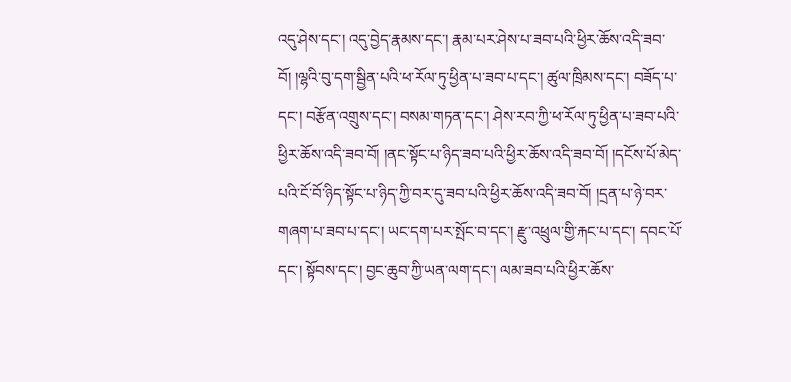འདུ་ཤེས་དང་། འདུ་བྱེད་རྣམས་དང་། རྣམ་པར་ཤེས་པ་ཟབ་པའི་ཕྱིར་ཆོས་འདི་ཟབ་བོ། །ལྷའི་བུ་དག་སྦྱིན་པའི་ཕ་རོལ་ཏུ་ཕྱིན་པ་ཟབ་པ་དང་། ཚུལ་ཁྲིམས་དང་། བཟོད་པ་དང་། བརྩོན་འགྲུས་དང་། བསམ་གཏན་དང་། ཤེས་རབ་ཀྱི་ཕ་རོལ་ཏུ་ཕྱིན་པ་ཟབ་པའི་ཕྱིར་ཆོས་འདི་ཟབ་བོ། །ནང་སྟོང་པ་ཉིད་ཟབ་པའི་ཕྱིར་ཆོས་འདི་ཟབ་བོ། །དངོས་པོ་མེད་པའི་ངོ་བོ་ཉིད་སྟོང་པ་ཉིད་ཀྱི་བར་དུ་ཟབ་པའི་ཕྱིར་ཆོས་འདི་ཟབ་བོ། །དྲན་པ་ཉེ་བར་གཞག་པ་ཟབ་པ་དང་། ཡང་དག་པར་སྤོང་བ་དང་། རྫུ་འཕྲུལ་གྱི་རྐང་པ་དང་། དབང་པོ་དང་། སྟོབས་དང་། བྱང་ཆུབ་ཀྱི་ཡན་ལག་དང་། ལམ་ཟབ་པའི་ཕྱིར་ཆོས་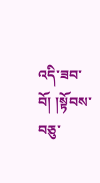འདི་ཟབ་བོ། །སྟོབས་བཅུ་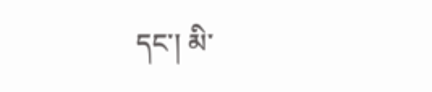དང་། མི་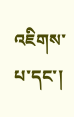འཇིགས་པ་དང་།